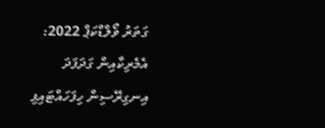ގަތަރު ވޯލްޑްކަޕް 2022: އެމެރިކާއިން ގަދަފަދަ އިނގިރޭސިން ހިފަހައްޓައިފި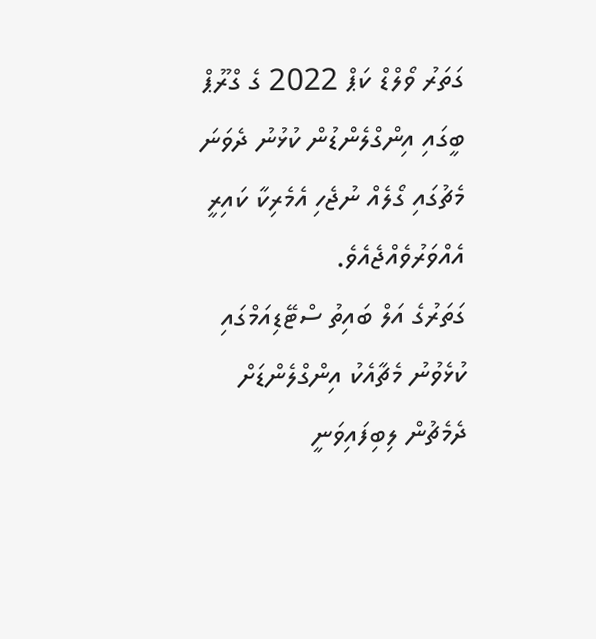ގަތަރު ވޯލްޑް ކަޕް 2022 ގެ ގްރޫޕް ބީގައި އިންގްލެންޑުން ކުޅުނު ދެވަނަ މެޗުގައި ގޯލެއް ނުޖެހި އެމެރިކާ ކައިރީ އެއްވަރުވެއްޖެއެވެ.
ގަތަރުގެ އަލް ބައިތު ސްޓޭޑިއަމްގައި ކުޅެވުނު މެޗާއެކު އިންގްލެންޑަށް ދެމެޗުން ލިބިފައިވަނީ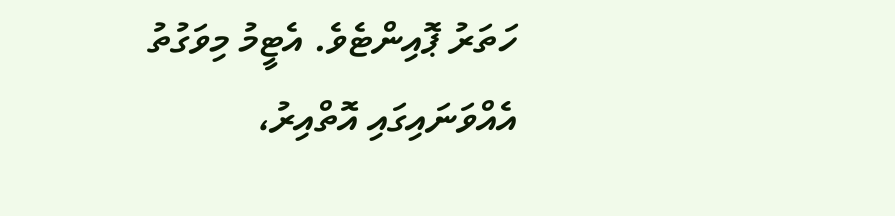ހަތަރު ޕޮއިންޓެވެ. އެޓީމު މިވަގުތު އެއްވަނައިގައި އޮތްއިރު،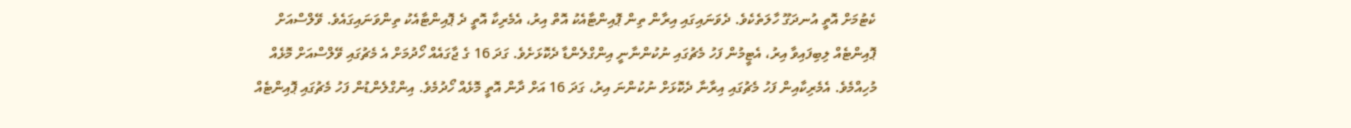ކެޓުމަށް އޮތީ އުނދަގޫ ހާލަތެކެވެ. ދެވަނައިގައި އިރާން ތިން ޕޮއިންޓާއެކު އޮތް އިރު، އެމެރިކާ އޮތީ ދެ ޕޮއިންޓާއެކު ތިންވަނައިގައެވެ. ވޭލްސްއަށް ޕޮއިންޓެއް ލިބިފައިވާ އިރު، އެޓީމުން ފަހު މެޗުގައި ނުކުންނާނީ އިންގްލެންޑާ ދެކޮޅަށެވެ. ގަދަ 16 ގެ ޖާގައެއް ހޯދުމަށް އެ މެޗުގައި ވޭލްސްއަށް މޮޅެއް މުހިއްމެވެ. އެމެރިކާއިން ފަހު މެޗުގައި އިރާނާ ދެކޮޅަށް ނުކުންނަ އިރު، ގަދަ 16 އަށް ދާން އޮތީ މޮޅެއް ހޯދުމެވެ. އިންގްލެންޑުން ފަހު މެޗުގައި ޕޮއިންޓެއް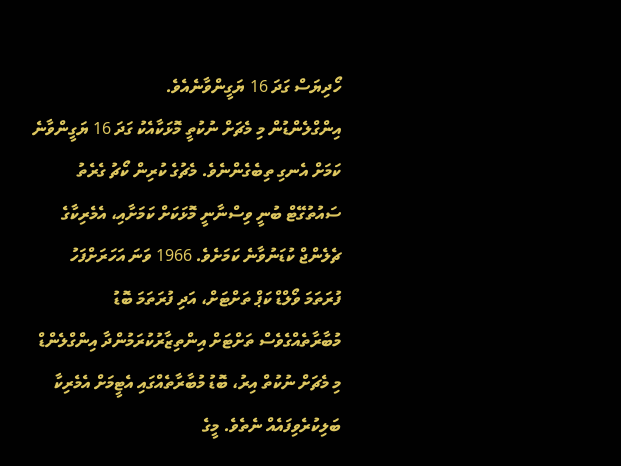ހޯދިޔަސް ގަދަ 16 ޔަގީންވާނެއެވެ.
އިންގްލެންޑުން މި މެޗަށް ނުކުތީ މޮޅަކާއެކު ގަދަ 16 ޔަގީންވާނެ ކަމަށް އެނގި ތިބެގެންނެވެ. މެޗުގެ ކުރިން ކޯޗު ގެރެތު ސައުތުގޭޓް ބުނީ ވިސްނާނީ މޮޅަކަށް ކަމަށާއި، އެމެރިކާގެ ޗެލެންޖް ކުޑަނުވާނެ ކަމަށެވެ. 1966 ވަނަ އަހަރަށްފަހު ފުރަތަމަ ވޯލްޑް ކަޕް ތަށްޓަށް، އަދި ފުރަތަމަ ބޮޑު މުބާރާތެއްގެވެސް ތަށްޓަށް އިންތިޒާރުކުރަމުންދާ އިންގްލެންޑް މި މެޗަށް ނުކުތް އިރު، ބޮޑު މުބާރާތެއްގައި އެޓީމަށް އެމެރިކާ ބަލިކުރެވިފައެއް ނެތެވެ. މީގެ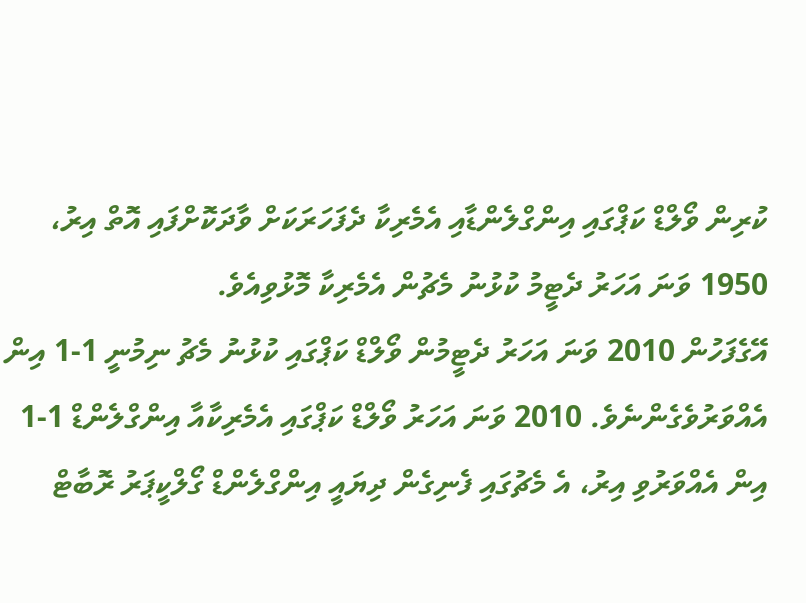ކުރިން ވޯލްޑް ކަޕްގައި އިންގްލެންޑާއި އެމެރިކާ ދެފަހަރަކަށް ވާދަކޮށްފައި އޮތް އިރު، 1950 ވަނަ އަހަރު ދެޓީމު ކުޅުނު މެޗުން އެމެރިކާ މޮޅުވިއެވެ.
އޭގެފަހުން 2010 ވަނަ އަހަރު ދެޓީމުން ވޯލްޑް ކަޕްގައި ކުޅުނު މެޗު ނިމުނީ 1-1 އިން އެއްވަރުވެގެންނެވެ. 2010 ވަނަ އަހަރު ވޯލްޑް ކަޕްގައި އެމެރިކާއާ އިންގްލެންޑް 1-1 އިން އެއްވަރުވި އިރު، އެ މެޗުގައި ފެނިގެން ދިޔައީ އިންގްލެންޑް ގޯލްކީޕަރު ރޮބާޓް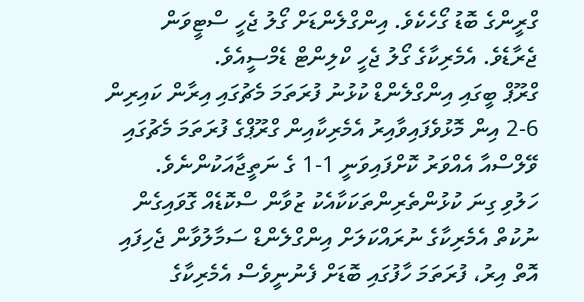ގްރީންގެ ބޮޑު ގޯހެކެވެ. އިންގްލެންޑަށް ގޯލު ޖެހީ ސްޓީވަން ޖެރާޑެވެ. އެމެރިކާގެ ގޯލު ޖެހީ ކްލިންޓް ޑެމްސީއެވެ.
ގްރޫޕް ބީގައި އިންގްލެންޑް ކުޅުނު ފުރަތަމަ މެޗުގައި އިރާން ކައިރިން 6-2 އިން މޮޅުވެފައިވާއިރު އެމެރިކާއިން ގްރޫޕްގެ ފުރަތަމަ މެޗުގައި ވޭލްސްއާ އެއްވަރު ކޮށްފައިވަނީ 1-1 ގެ ނަތީޖާއަކުންނެވެ.
ހަލުވި ގިނަ ކުޅުންތެރިންތަކަކާއެކު ޒުވާން ސްކޮޑެއް ގޮވައިގެން ނުކުތް އެމެރިކާގެ ނުރައްކަލަށް އިންގްލެންޑް ސަމާލުވާން ޖެހިފައި އޮތް އިރު، ފުރަތަމަ ހާފުގައި ބޮޑަށް ފެނުނީވެސް އެމެރިކާގެ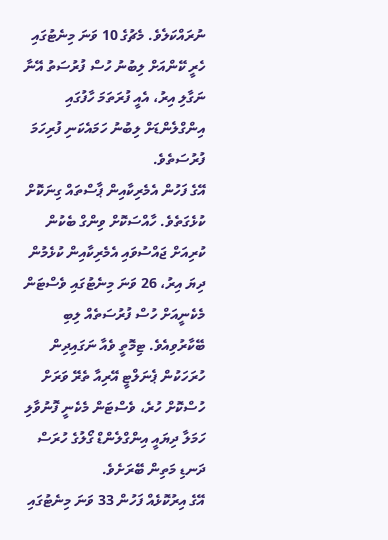ނުރައްކަލެވެ. މެޗުގެ 10 ވަނަ މިނެޓުގައި ހެރީ ކޭންއަށް ލިބުނު ހުސް ފުރުސަތު އޭނާ ނަގާލި އިރު، އެއީ ފުރަތަމަ ހާފުގައި އިންގްލެންޑަށް ލިބުނު ހަމައެކަނި ފުރިހަމަ ފުރުސަތެވެ.
އޭގެ ފަހުން އެމެރިކާއިން ޕާސްތައް ގިނަކޮށް ކުޅެގަތެވެ. ހާއްސަކޮށް ވިންގް ބެކުން ކުރިއަށް ޖައްސުވައި އެމެރިކާއިން ކުޅެމުން ދިޔަ އިރު، 26 ވަނަ މިނެޓުގައި ވެސްޓަން މެކެނީއަށް ހުސް ފުރުސަތެއް ލިބި ބޭކާރުވިއެވެ. ޓިމޮތީ ވެއާ ނަގައިދިން ހުރަހަކުން ޕެނަލްޓީ އޭރިއާ ތެރޭ ވަރަށް ހުސްކޮށް ހުރެ، ވެސްޓަން މެކެނީ ފޮނުވާލި ހަމަލާ ދިޔައީ އިންގްލެންޑް ގޯލުގެ ހުރަސް ދަނޑި މަތިން ބޭރަށެވެ.
އޭގެ އިރުކޮޅެއް ފަހުން 33 ވަނަ މިނެޓުގައި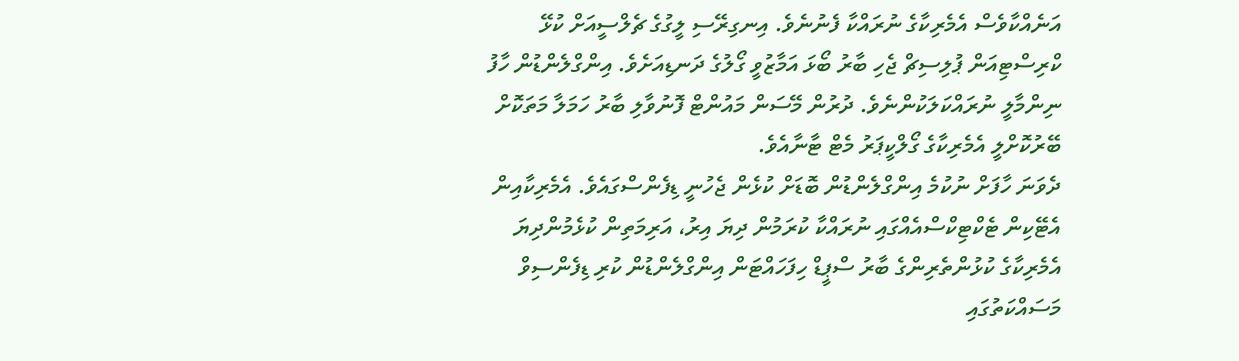އަނެއްކާވެސް އެމެރިކާގެ ނުރައްކާ ފެނުނެވެ. އިނގިރޭސި ލީގުގެ ޗެލްސީއަށް ކުޅޭ ކްރިސްޓިއަން ޕުލިސިޗް ޖެހި ބާރު ބޯޅަ އަމާޒުވީ ގޯލުގެ ދަނޑިއަށެވެ. އިންގްލެންޑުން ހާފު ނިންމާލީ ނުރައްކަލަކުންނެވެ. ދުރުން މޭސަން މައުންޓް ފޮނުވާލި ބާރު ހަމަލާ މަތަކޮށް ބޭރުކޮށްލީ އެމެރިކާގެ ގޯލްކީޕަރު މެޓް ޓާނާއެވެ.
ދެވަނަ ހާފަށް ނުކުމެ އިންގްލެންޑުން ބޮޑަށް ކުޅެން ޖެހުނީ ޑިފެންސްގައެވެ. އެމެރިކާއިން އެޓޭކިން ޓެކްޓިކްސްއެއްގައި ނުރައްކާ ކުރަމުން ދިޔަ އިރު، އަރިމަތިން ކުޅެމުންދިޔަ އެމެރިކާގެ ކުޅުންތެރިންގެ ބާރު ސްޕީޑް ހިފަހައްޓަން އިންގްލެންޑުން ކުރި ޑިފެންސިވް މަސައްކަތުގައި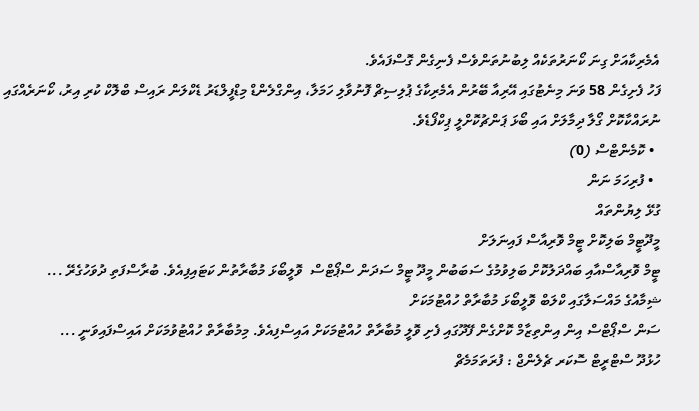އެމެރިކާއަށް ގިނަ ކޯނަރުތަކެއް ލިބުނުތަންވެސް ފެނިގެން ގޮސްފައެވެ.
ފަހު ފެށިގެން 58 ވަނަ މިނެޓުގައި އޭރިއާ ބޭރުން އެމެރިކާގެ ޕުލިސިޗް ފޮނުވާލި ހަމަލާ، އިންގްލެންޑް މިޑްފީލްޑަރު ޑެކްލަން ރައިސް ބްލޮކް ކުރި އިރު، ކޯނަރެއްގައި ނުރައްކާކޮށް ގޯލާ ދިމާލަށް އައި ބޯޅަ ޕަންޗުކޮށްލީ ޕިކްފޯޑެވެ.
  • ކޮމެންޓްސް (0)
  • ފުރިހަމަ ނަން
ގުޅޭ ލިޔުންތައް
މީދޫޓީމް ބަލިކޮށް ޓީމް ވޮރިއާސް ފައިނަލަށް
ޓީމް ވޮރިއާސްއާއި ބައްދަލުކޮށް ބަލިވުމުގެ ސަބަބުން މީދޫ ޓީމް ސަދަން ސްޕޯޓްސް  ވޮލީބޯޅަ މުބާރާތުން ކަޓައިފިއެވެ. ބުރާސްފަތި ދުވަހުގެރޭ ...
ޝިމާއުގެ މައްސަލާގައި ކްލަބް ވޮލީބޯޅަ މުބާރާތް ހުއްޓުމަކަށް
ސަން ސްޕޯޓްސް އިން އިންތިޒާމް ކޮށްގެން ފޭދޫގައި ފެށި ވޮލީ މުބާރާތް ހުއްޓުމަކަށް އައިސްފިއެވެ. މިމުބާރާތް ހުއްޓުވުމަކަށް އައިސްފައިވަނީ ...
ހުޅުދޫ ސްޓްރީޓް ސޮކަރ ޗެލެންޖް : ފުރަތަމަމެޗް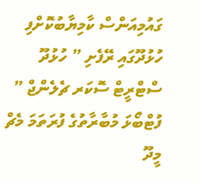ގައުމިއަންސް ކާމިޔާބުކޮށްފި
ހުޅުދޫގައި ރޭފެށި ” ހުޅުދޫ ސްޓްރީޓް ސޮކަރ ޗެލެންޖް ” ފުޓްބޯޅަ މުބާރާތުގެ ފުރަތަމަ މެޗް މީދޫ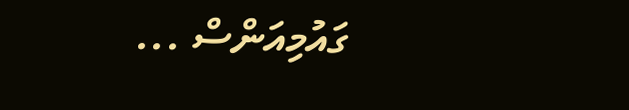ގައުމިއަންސް ...